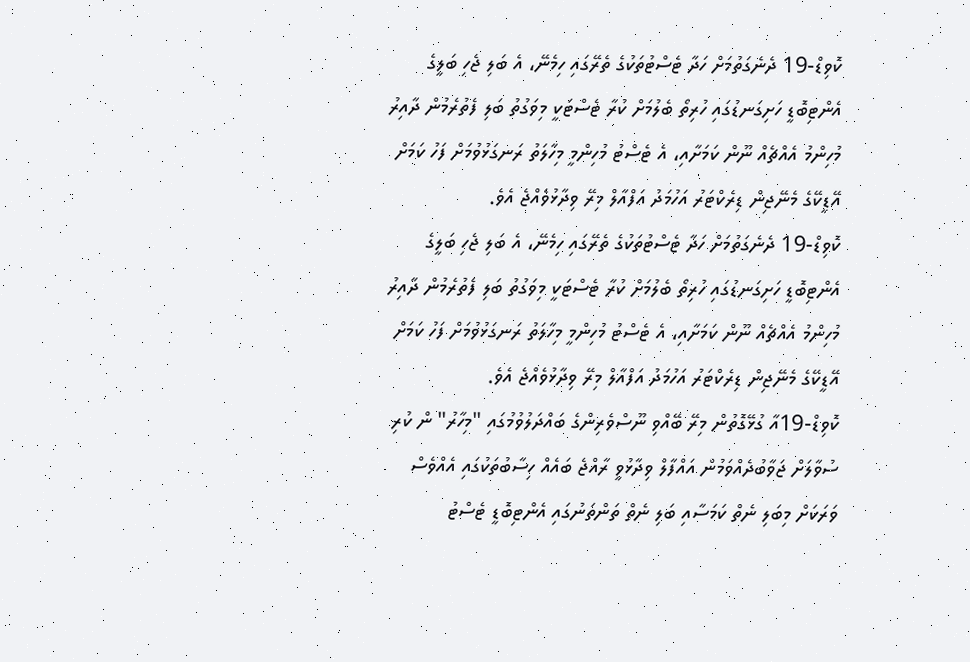ކޮވިޑް-19 ދެނެގަތުމަށް ހަދާ ޓެސްޓުތަކުގެ ތެރޭގައި ހިމެނޭ، އެ ބަލި ޖެހި ބަލީގެ އެންޓިބޮޑީ ހަށިގަނޑުގައި ހުރިތޯ ބެލުމަށް ކުރާ ޓެސްޓަކީ މިވަގުތު ބަލި ފެތުރެމުން ދާއިރު މުހިންމު އެއްޗެއް ނޫން ކަމަށާއި، އެ ޓެސްޓު މުހިންމީ މިހާލަތު ރަނގަޅުވުމަށް ފަހު ކަމަށް އޭޑީކޭގެ މެނޭޖިން ޑިރެކްޓަރު އަހުމަދު އަފްއާލް މިރޭ ވިދާޅުވެއްޖެ އެވެ.
ކޮވިޑް-19 ދެނެގަތުމަށް ހަދާ ޓެސްޓުތަކުގެ ތެރޭގައި ހިމެނޭ، އެ ބަލި ޖެހި ބަލީގެ އެންޓިބޮޑީ ހަށިގަނޑުގައި ހުރިތޯ ބެލުމަށް ކުރާ ޓެސްޓަކީ މިވަގުތު ބަލި ފެތުރެމުން ދާއިރު މުހިންމު އެއްޗެއް ނޫން ކަމަށާއި، އެ ޓެސްޓު މުހިންމީ މިހާލަތު ރަނގަޅުވުމަށް ފަހު ކަމަށް އޭޑީކޭގެ މެނޭޖިން ޑިރެކްޓަރު އަހުމަދު އަފްއާލް މިރޭ ވިދާޅުވެއްޖެ އެވެ.
ކޮވިޑް-19އާ ގުޅޭގޮތުން މިރޭ ބޭއްވި ނޫސްވެރިންގެ ބައްދަލުވުމުގައި "މިހާރު" ން ކުރި ސުވާލަށް ޖަވާބުދެއްވަމުން އައްފާލް ވިދާޅުވީ ރާއްޖެ ބައެއް ހިސާބުތަކުގައި އެއްވެސް ވަރަކަށް މިބަލި ނެތް ކަމަސާއި ބަލި ނެތް ތަންތަނުގައި އެންޓިބޮޑީ ޓެސްޓު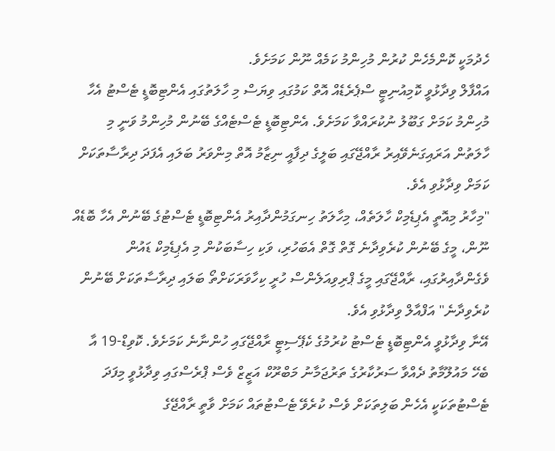ހެދުމަކީ ކޮންމެހެން ކުރުން މުހިންމު ކަމެއް ނޫން ކަމަށެވެ.
އައްފާލް ވިދާޅުވީ ކޮމިއުނިޓީ ސްޕެރެޑެއް އޮތް ކަމުގައި ވިޔަސް މި ހާލަތުގައި އެންޓިބޮޑީ ޓެސްޓު އެހާ މުހިންމު ކަމަށް ގަބޫލު ނުކުރައްވާ ކަމަށެވެ. އެންޓިބޮޑީ ޓެސްޓެއްގެ ބޭނުން މުހިންމު ވަނީ މި ހާލަތުން އަރައިގަނެވޭއިރު ރާއްޖޭގައި ބަލީގެ ދިފާއީ ނިޒާމު އޮތް މިންވަރު ބަލައި އެފަދަ ދިރާސާތަކަށް ކަމަށް ވިދާޅުވި އެވެ.
"މިހާރު މިއޮތީ އެޕިޑެމިކް ހާލަތެއް، މިހާލަތު ހިނގަމުންދާއިރު އެންޓިބޮޑީ ޓެސްޓުގެ ބޭނުން އެހާ ބޮޑެއް ނޫން، މީގެ ބޭނުން ކުރެވިދާނެ ގޮތް ގޮތް އެބަހުރި، ވަކި ހިސާބަކުން މި އެޕިޑެމިކް ޑައުން ވެގެންދާއިރުގައި، ރާއްޖޭގައި މީގެ ޕްރިވިއަލެންސް ހުރީ ކިހާވަރަކަށްތޯ ބަލައި ދިރާސާތަކަށް ބޭނުން ކުރެވިދާނެ" އަފްއާލް ވިދާޅުވި އެވެ.
އޭނާ ވިދާޅުވީ އެންޓިބޮޑީ ޓެސްޓު ކުރުމުގެ ކެޕޭސިޓީ ރާއްޖޭގައި ހުންނާނެ ކަމަށެވެ. ކޮވިޑް-19 އާ ބެހޭ މައުލޫމާތު ދެއްވާ ސަރުކާރުގެ ތަރުޖަމާނު މަބްރޫކް އަޒީޒް ވެސް ޕްރެސްގައި ވިދާޅުވީ މިފަދަ ޓެސްޓުތަކަކީ އެހެން ބަލިތަކަށް ވެސް ކުރެވޭ ޓެސްޓުތައް ކަމަށް ވާތީ ރާއްޖޭގެ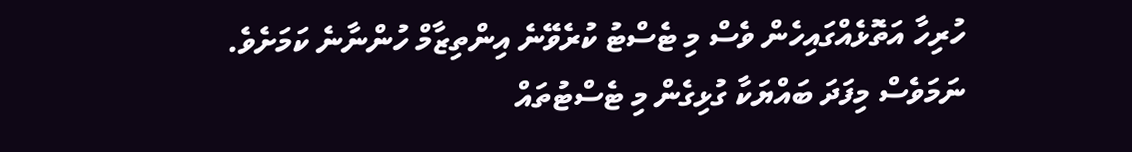ހުރިހާ އަތޮޅެއްގައިހެން ވެސް މި ޓެސްޓު ކުރެވޭނެ އިންތިޒާމް ހުންނާނެ ކަމަށެވެ.
ނަމަވެސް މިފަދަ ބައްޔަކާ ގުޅިގެން މި ޓެސްޓުތައް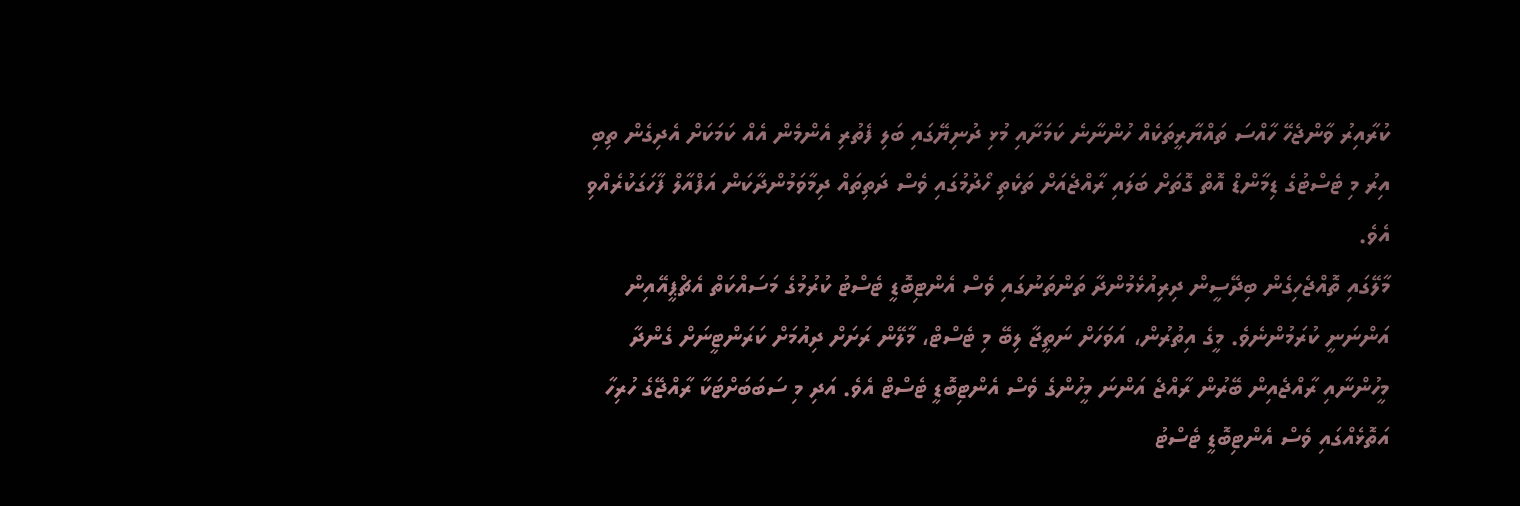ކުރާއިރު ވާންޖެހޭ ހާއްސަ ތައްޔާރީތަކެއް ހުންނާނެ ކަމަށާއި މުޅި ދުނިޔޭގައި ބަލި ފެތުރި އެންމެން އެއް ކަމަކަށް އެދިގެން ތިބި އިރު މި ޓެސްޓުގެ ޑިމާންޑް އޮތް ގޮތަށް ބަލައި ރާއްޖެއަށް ތަކެތި ހޯދުމުގައި ވެސް ދަތިތައް ދިމާވަމުންދާކަން އަފްއާލް ފާހަގަކުރެއްވި އެވެ.
މާލޭގައި ތޮއްޖެހިގެން ބިދޭސީން ދިރިއުޅެމުންދާ ތަންތަނުގައި ވެސް އެންޓިބޮޑީ ޓެސްޓު ކުރުމުގެ މަސައްކަތް އެޗްޕީއޭއިން އަންނަނީ ކުރަމުންނެވެ. މީގެ އިތުރުން، އަވަހަށް ނަތީޖާ ލިބޭ މި ޓެސްޓް، މާލޭން ރަށަށް ދިއުމަށް ކަރަންޓީނަށް ގެންދާ މީހުންނާއި ރާއްޖެއިން ބޭރުން ރާއްޖެ އަންނަ މީހުންގެ ވެސް އެންޓިބޮޑީ ޓެސްޓް އެވެ. އަދި މި ސަބަބަށްޓަކާ ރާއްޖޭގެ ހުރިހާ އަތޮޅެއްގައި ވެސް އެންޓިބޮޑީ ޓެސްޓު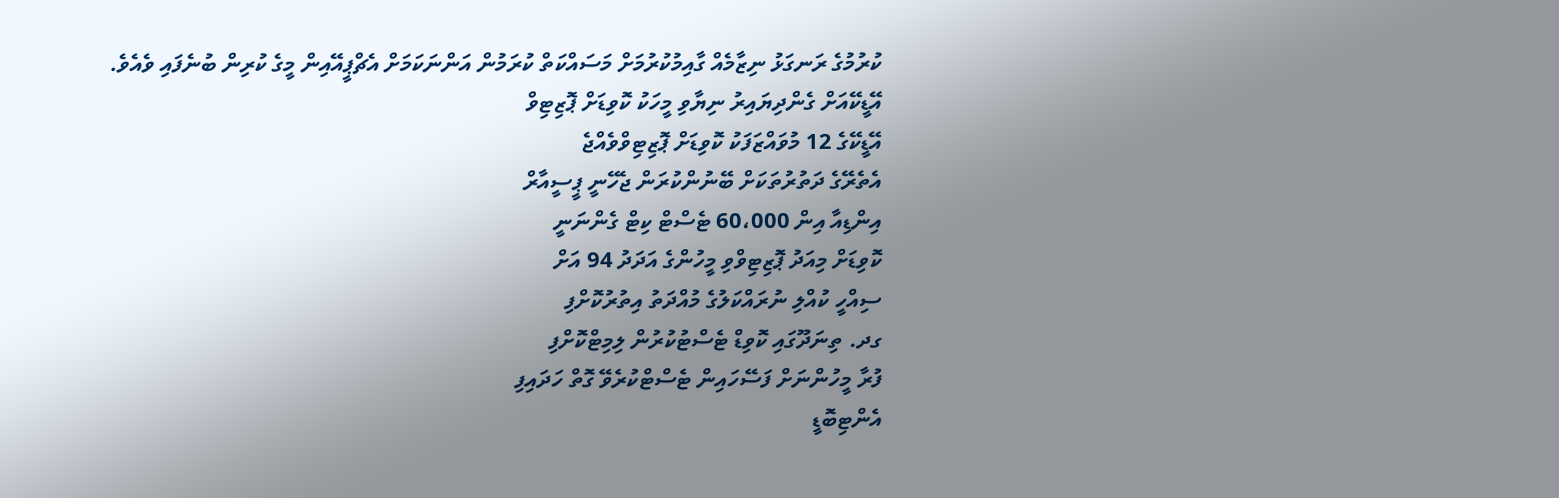ކުރުމުގެ ރަނގަޅު ނިޒާމެއް ގާއިމުކުރުމަށް މަސައްކަތް ކުރަމުން އަންނަކަމަށް އެޗްޕީއޭއިން މީގެ ކުރިން ބުނެފައި ވެއެވެ.
އޭޑީކޭއަށް ގެންދިޔައިރު ނިޔާވި މީހަކު ކޮވިޑަށް ޕޮޒިޓިވް
އޭޑީކޭގެ 12 މުވައްޒަފަކު ކޮވިޑަށް ޕޮޒިޓިވްވެއްޖެ
އެތެރޭގެ ދަތުރުތަކަށް ބޭނުންކުރަން ޖެހޭނީ ޕީސީއާރް
އިންޑިއާ އިން 60،000 ޓެސްޓް ކިޓް ގެންނަނީ
ކޮވިޑަށް މިއަދު ޕޮޒިޓިވްވި މީހުންގެ އަދަދު 94 އަށް
ސިއްހީ ކުއްލި ނުރައްކަލުގެ މުއްދަތު އިތުރުކޮށްފި
ގދ. ތިނަދޫގައި ކޮވިޑް ޓެސްޓުކުރުން ލިމިޓްކޮށްފި
ފުރާ މީހުންނަށް ފަސޭހައިން ޓެސްޓްކުރެވޭ ގޮތް ހަދައިފި
އެންޓިބޮޑީ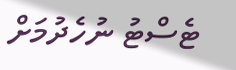ޓެސްޓު ނުހެދުމަށް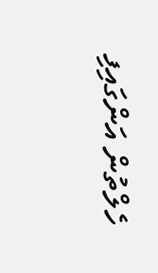ހެލްތުން އަންގައިފި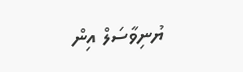ޔުނިވާސަލް އިން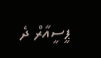ޕީސީއާރް ދެ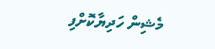މެޝިން ހަދިޔާކޮށްފި